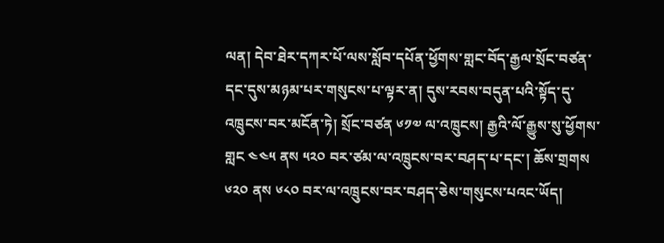ལན། དེབ་ཐེར་དཀར་པོ་ལས་སློབ་དཔོན་ཕྱོགས་གླང་བོད་རྒྱལ་སྲོང་བཙན་དང་དུས་མཉམ་པར་གསུངས་པ་ལྟར་ན། དུས་རབས་བདུན་པའི་སྟོད་དུ་འཁྲུངས་བར་མངོན་ཏེ། སྲོང་བཙན ༦༡༧ ལ་འཁྲུངས། རྒྱའི་ལོ་རྒྱུས་སུ་ཕྱོགས་གླང ༤༤༥ ནས ༥༢༠ བར་ཙམ་ལ་འཁྲུངས་བར་བཤད་པ་དང་། ཆོས་གྲགས ༦༢༠ ནས ༦༨༠ བར་ལ་འཁྲུངས་བར་བཤད་ཅེས་གསུངས་པའང་ཡོད།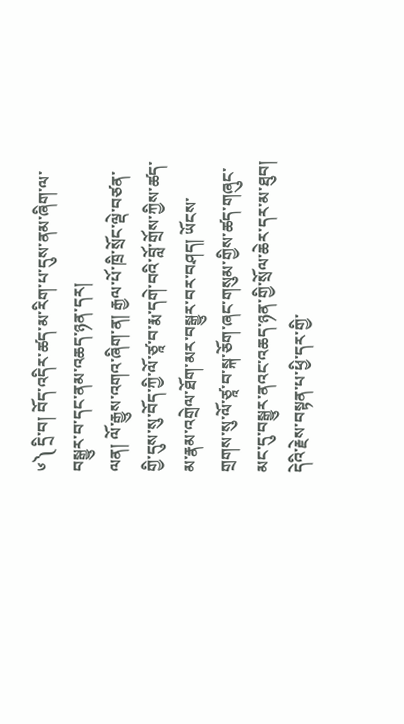༦༽ དྲི་བ། བོད་འདིར་ཚད་མ་རིག་པ་དུས་ནམ་ཞིག་ལ་བསྒྱུར་བ་དང་ནམ་འཆད་ཉན་དར།
ལན། ལོ་རྒྱུས་འགའ་ཞིག་ན། རྒྱལ་པོ་ཁྲི་སྲོང་ལྡེ་བཙན་གྱི་དུས་སུ་བོད་ཀྱི་ལོ་ཙཱ་བ་རྨ་དགེ་བའི་བློ་གྲོས་ཀྱིས་ཚད་མ་རྣམ་འགྲེལ་ཐོག་མར་བསྒྱུར་བར་བཤད། ཡོངས་གྲགས་སུ་ལོ་ཙཱ་བ་སྐ་ཅོག་ཞང་གསུམ་གྱིས་ཚད་གཞུང་མང་དུ་བསྒྱུར་ནའང་འཆད་ཉན་གྱི་སྲོལ་ཆེར་དར་མ་ཐུབ། དེའི་རྗེས་བསྟན་པ་ཕྱི་དར་གྱི་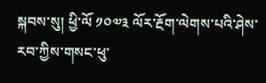སྐབས་སུ། ཕྱི་ལོ ༡༠༧༣ ལོར་རྔོག་ལེགས་པའི་ཤེས་རབ་ཀྱིས་གསང་ཕུ་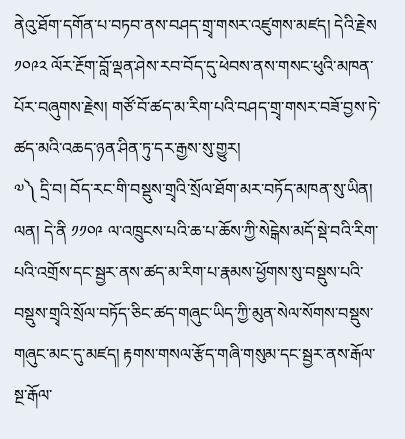ནེའུ་ཐོག་དགོན་པ་བཏབ་ནས་བཤད་གྲྭ་གསར་འཛུགས་མཛད། དེའི་རྗེས ༡༠༩༢ ལོར་རྔོག་བློ་ལྡན་ཤེས་རབ་བོད་དུ་ཕེབས་ནས་གསང་ཕུའི་མཁན་པོར་བཞུགས་རྗེས། གཙོ་བོ་ཚད་མ་རིག་པའི་བཤད་གྲྭ་གསར་བཟོ་བྱས་ཏེ་ཚད་མའི་འཆད་ཉན་ཤིན་ཏུ་དར་རྒྱས་སུ་གྱུར།
༧༽ དྲི་བ། བོད་རང་གི་བསྡུས་གྲྭའི་སྲོལ་ཐོག་མར་བཏོད་མཁན་སུ་ཡིན།
ལན། དེ་ནི ༡༡༠༩ ལ་འཁྲུངས་པའི་ཆ་པ་ཆོས་ཀྱི་སེངྒེས་མདོ་སྡེ་བའི་རིག་པའི་འགྲོས་དང་སྦྱར་ནས་ཚད་མ་རིག་པ་རྣམས་ཕྱོགས་སུ་བསྡུས་པའི་བསྡུས་གྲྭའི་སྲོལ་བཏོད་ཅིང་ཚད་གཞུང་ཡིད་ཀྱི་མུན་སེལ་སོགས་བསྡུས་གཞུང་མང་དུ་མཛད། རྟགས་གསལ་རྩོད་གཞི་གསུམ་དང་སྦྱར་ནས་རྒོལ་སྔ་རྒོལ་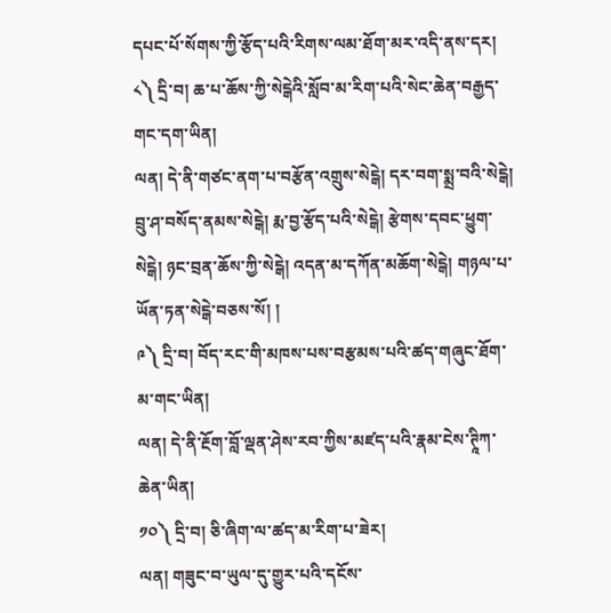དཔང་པོ་སོགས་ཀྱི་རྩོད་པའི་རིགས་ལམ་ཐོག་མར་འདི་ནས་དར།
༨༽ དྲི་བ། ཆ་པ་ཆོས་ཀྱི་སེངྒེའི་སློབ་མ་རིག་པའི་སེང་ཆེན་བརྒྱད་གང་དག་ཡིན།
ལན། དེ་ནི་གཙང་ནག་པ་བརྩོན་འགྲུས་སེངྒེ། དར་བག་སྨྲ་བའི་སེངྒེ། བྲུ་ཤ་བསོད་ནམས་སེངྒེ། རྨ་བྱ་རྩོད་པའི་སེངྒེ། རྩེགས་དབང་ཕྱུག་སེངྒེ། ཉང་བྲན་ཆོས་ཀྱི་སེངྒེ། འདན་མ་དཀོན་མཆོག་སེངྒེ། གཉལ་པ་ཡོན་ཏན་སེངྒེ་བཅས་སོ། །
༩༽ དྲི་བ། བོད་རང་གི་མཁས་པས་བརྩམས་པའི་ཚད་གཞུང་ཐོག་མ་གང་ཡིན།
ལན། དེ་ནི་རྔོག་བློ་ལྡན་ཤེས་རབ་ཀྱིས་མཛད་པའི་རྣམ་ངེས་ཊཱིཀ་ཆེན་ཡིན།
༡༠༽ དྲི་བ། ཅི་ཞིག་ལ་ཚད་མ་རིག་པ་ཟེར།
ལན། གཟུང་བ་ཡུལ་དུ་གྱུར་པའི་དངོས་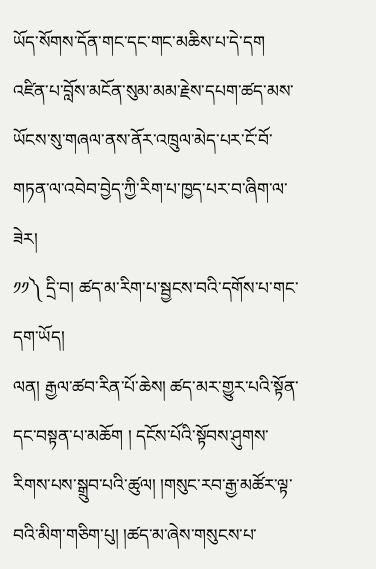ཡོད་སོགས་དོན་གང་དང་གང་མཆིས་པ་དེ་དག འཛིན་པ་བློས་མངོན་སུམ་མམ་རྗེས་དཔག་ཚད་མས་ཡོངས་སུ་གཞལ་ནས་ནོར་འཁྲུལ་མེད་པར་ངོ་བོ་གཏན་ལ་འབེབ་བྱེད་ཀྱི་རིག་པ་ཁྱད་པར་བ་ཞིག་ལ་ཟེར།
༡༡༽ དྲི་བ། ཚད་མ་རིག་པ་སྦྱངས་བའི་དགོས་པ་གང་དག་ཡོད།
ལན། རྒྱལ་ཚབ་རིན་པོ་ཆེས། ཚད་མར་གྱུར་པའི་སྟོན་དང་བསྟན་པ་མཆོག ། དངོས་པོའི་སྟོབས་ཤུགས་རིགས་པས་སྒྲུབ་པའི་ཚུལ། །གསུང་རབ་རྒྱ་མཚོར་ལྟ་བའི་མིག་གཅིག་པུ། །ཚད་མ་ཞེས་གསུངས་པ་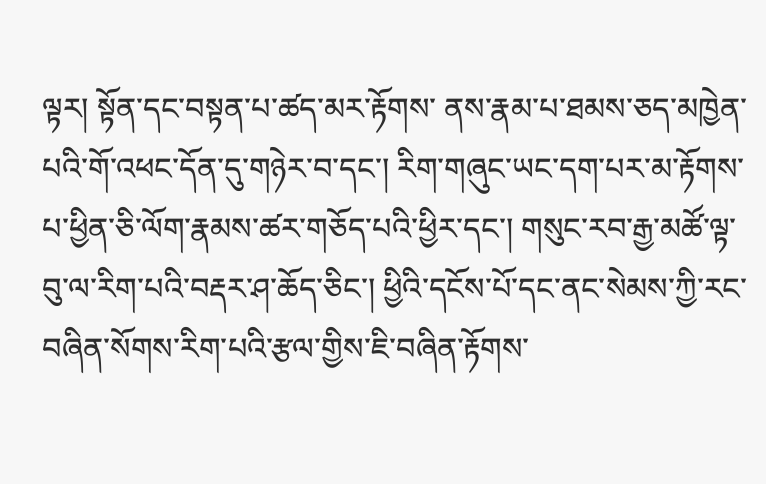ལྟར། སྟོན་དང་བསྟན་པ་ཚད་མར་རྟོགས་ ནས་རྣམ་པ་ཐམས་ཅད་མཁྱེན་པའི་གོ་འཕང་དོན་དུ་གཉེར་བ་དང་། རིག་གཞུང་ཡང་དག་པར་མ་རྟོགས་པ་ཕྱིན་ཅི་ལོག་རྣམས་ཚར་གཅོད་པའི་ཕྱིར་དང་། གསུང་རབ་རྒྱ་མཚོ་ལྟ་བུ་ལ་རིག་པའི་བརྡར་ཤ་ཆོད་ཅིང་། ཕྱིའི་དངོས་པོ་དང་ནང་སེམས་ཀྱི་རང་བཞིན་སོགས་རིག་པའི་རྩལ་གྱིས་ཇི་བཞིན་རྟོགས་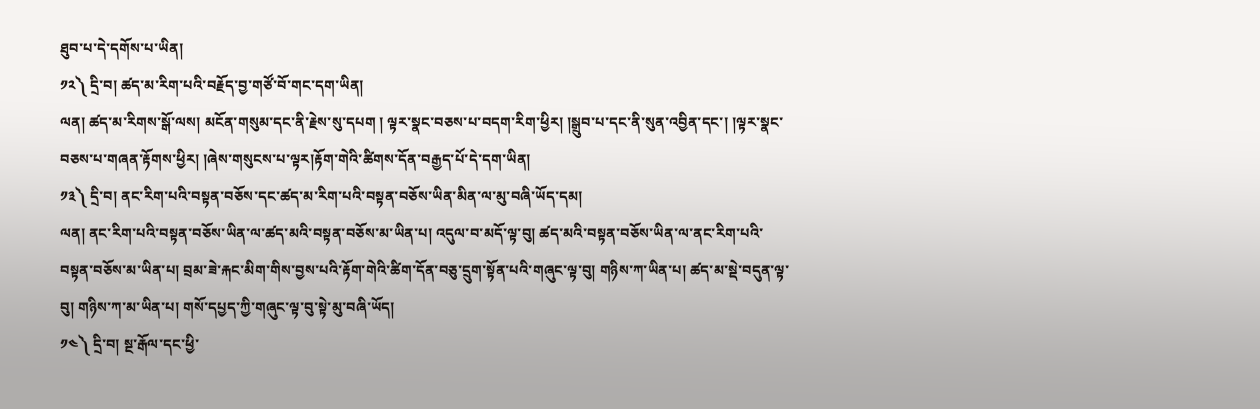ཐུབ་པ་དེ་དགོས་པ་ཡིན།
༡༢༽ དྲི་བ། ཚད་མ་རིག་པའི་བརྗོད་བྱ་གཙོ་བོ་གང་དག་ཡིན།
ལན། ཚད་མ་རིགས་སྒོ་ལས། མངོན་གསུམ་དང་ནི་རྗེས་སུ་དཔག ། ལྟར་སྣང་བཅས་པ་བདག་རིག་ཕྱིར། །སྒྲུབ་པ་དང་ནི་སུན་འབྱིན་དང་། །ལྟར་སྣང་བཅས་པ་གཞན་རྟོགས་ཕྱིར། །ཞེས་གསུངས་པ་ལྟར།རྟོག་གེའི་ཚིགས་དོན་བརྒྱད་པོ་དེ་དག་ཡིན།
༡༣༽ དྲི་བ། ནང་རིག་པའི་བསྟན་བཅོས་དང་ཚད་མ་རིག་པའི་བསྟན་བཅོས་ཡིན་མིན་ལ་མུ་བཞི་ཡོད་དམ།
ལན། ནང་རིག་པའི་བསྟན་བཅོས་ཡིན་ལ་ཚད་མའི་བསྟན་བཅོས་མ་ཡིན་པ། འདུལ་བ་མདོ་ལྟ་བུ། ཚད་མའི་བསྟན་བཅོས་ཡིན་ལ་ནང་རིག་པའི་བསྟན་བཅོས་མ་ཡིན་པ། བྲམ་ཟེ་རྐང་མིག་གིས་བྱས་པའི་རྟོག་གེའི་ཚིག་དོན་བཅུ་དྲུག་སྟོན་པའི་གཞུང་ལྟ་བུ། གཉིས་ཀ་ཡིན་པ། ཚད་མ་སྡེ་བདུན་ལྟ་བུ། གཉིས་ཀ་མ་ཡིན་པ། གསོ་དཔྱད་ཀྱི་གཞུང་ལྟ་བུ་སྟེ་མུ་བཞི་ཡོད།
༡༤༽ དྲི་བ། སྔ་རྒོལ་དང་ཕྱི་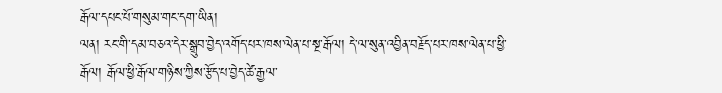རྒོལ་དཔང་པོ་གསུམ་གང་དག་ཡིན།
ལན། རང་གི་དམ་བཅའ་དེར་སྒྲུབ་བྱེད་འགོད་པར་ཁས་ལེན་པ་སྔ་རྒོལ། དེ་ལ་སུན་འབྱིན་བརྗོད་པར་ཁས་ལེན་པ་ཕྱི་རྒོལ། རྒོལ་ཕྱི་རྒོལ་གཉིས་ཀྱིས་རྩོད་པ་བྱེད་ཚེ་རྒྱལ་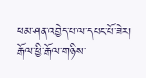ཕམ་ཤན་འབྱེད་པ་ལ་དཔང་པོ་ཟེར། རྒོལ་ཕྱི་རྒོལ་གཉིས་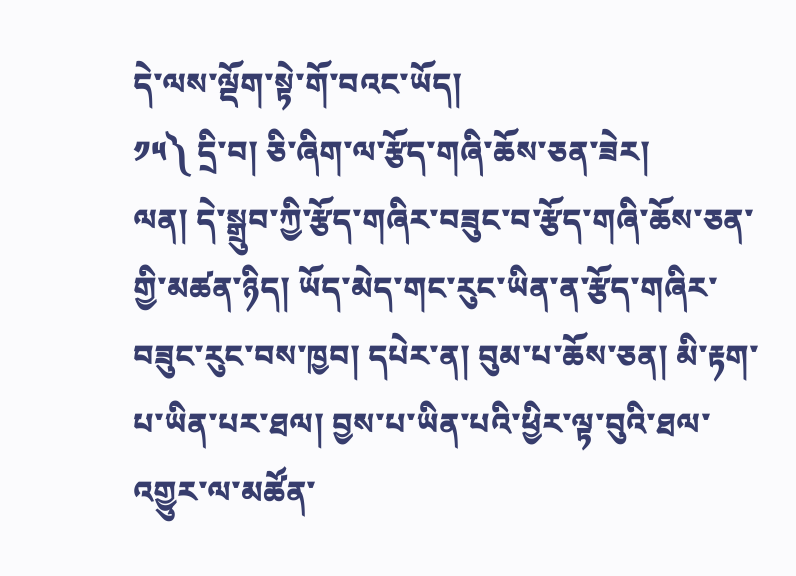དེ་ལས་ལྡོག་སྟེ་གོ་བའང་ཡོད།
༡༥༽ དྲི་བ། ཅི་ཞིག་ལ་རྩོད་གཞི་ཆོས་ཅན་ཟེར།
ལན། དེ་སྒྲུབ་ཀྱི་རྩོད་གཞིར་བཟུང་བ་རྩོད་གཞི་ཆོས་ཅན་གྱི་མཚན་ཉིད། ཡོད་མེད་གང་རུང་ཡིན་ན་རྩོད་གཞིར་བཟུང་རུང་བས་ཁྱབ། དཔེར་ན། བུམ་པ་ཆོས་ཅན། མི་རྟག་པ་ཡིན་པར་ཐལ། བྱས་པ་ཡིན་པའི་ཕྱིར་ལྟ་བུའི་ཐལ་འགྱུར་ལ་མཚོན་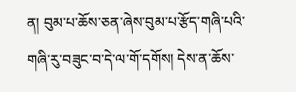ན། བུམ་པ་ཆོས་ཅན་ཞེས་བུམ་པ་རྩོད་གཞི་པའི་གཞི་རུ་བཟུང་བ་དེ་ལ་གོ་དགོས། དེས་ན་ཆོས་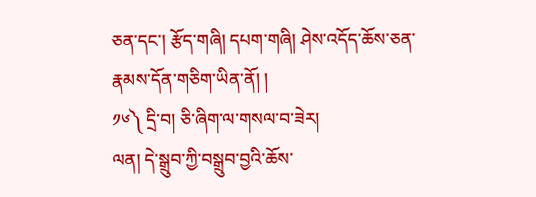ཅན་དང་། རྩོད་གཞི། དཔག་གཞི། ཤེས་འདོད་ཆོས་ཅན་རྣམས་དོན་གཅིག་ཡིན་ནོ། །
༡༦༽ དྲི་བ། ཅི་ཞིག་ལ་གསལ་བ་ཟེར།
ལན། དེ་སྒྲུབ་ཀྱི་བསྒྲུབ་བྱའི་ཆོས་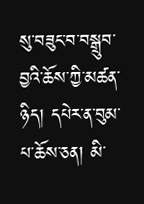སུ་བཟུང་བ་བསྒྲུབ་བྱའི་ཆོས་ཀྱི་མཚན་ཉིད། དཔེར་ན་བུམ་པ་ཆོས་ཅན། མི་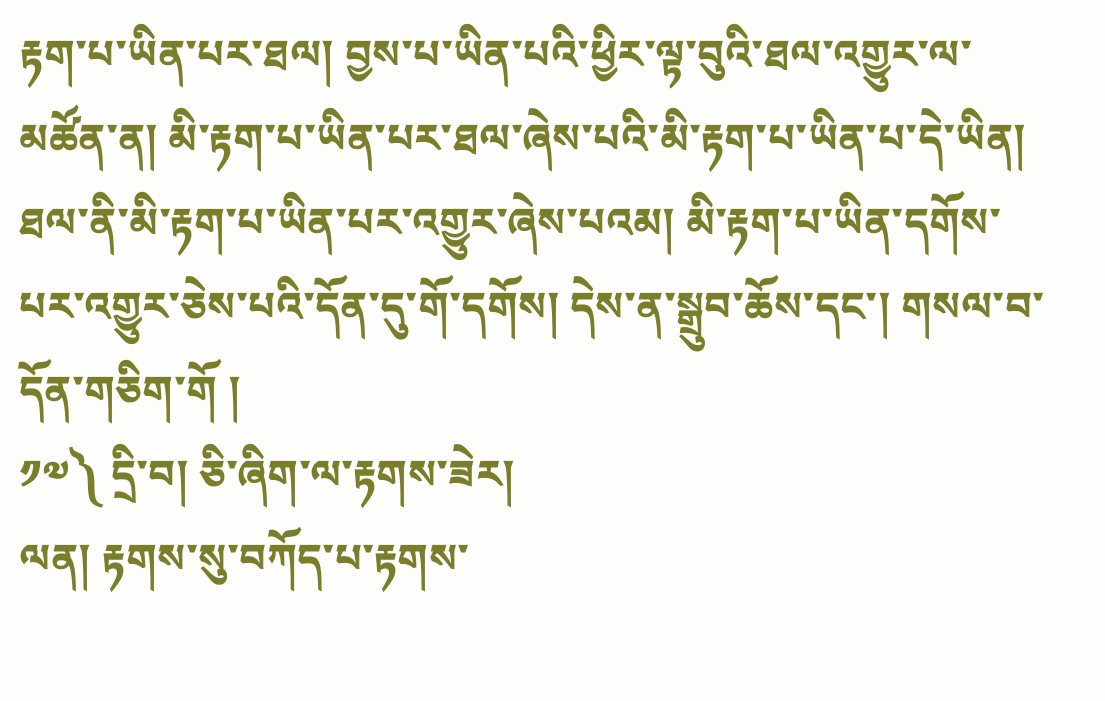རྟག་པ་ཡིན་པར་ཐལ། བྱས་པ་ཡིན་པའི་ཕྱིར་ལྟ་བུའི་ཐལ་འགྱུར་ལ་མཚོན་ན། མི་རྟག་པ་ཡིན་པར་ཐལ་ཞེས་པའི་མི་རྟག་པ་ཡིན་པ་དེ་ཡིན། ཐལ་ནི་མི་རྟག་པ་ཡིན་པར་འགྱུར་ཞེས་པའམ། མི་རྟག་པ་ཡིན་དགོས་པར་འགྱུར་ཅེས་པའི་དོན་དུ་གོ་དགོས། དེས་ན་སྒྲུབ་ཆོས་དང་། གསལ་བ་དོན་གཅིག་གོ །
༡༧༽ དྲི་བ། ཅི་ཞིག་ལ་རྟགས་ཟེར།
ལན། རྟགས་སུ་བཀོད་པ་རྟགས་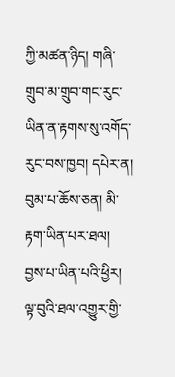ཀྱི་མཚན་ཉིད། གཞི་གྲུབ་མ་གྲུབ་གང་རུང་ཡིན་ན་རྟགས་སུ་འགོད་རུང་བས་ཁྱབ། དཔེར་ན། བུམ་པ་ཆོས་ཅན། མི་རྟག་ཡིན་པར་ཐལ། བྱས་པ་ཡིན་པའི་ཕྱིར། ལྟ་བུའི་ཐལ་འགྱུར་གྱི་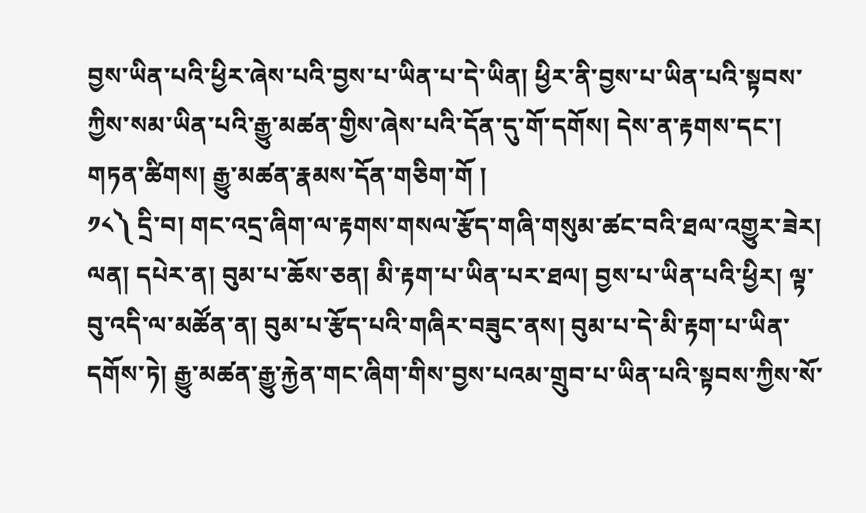བྱས་ཡིན་པའི་ཕྱིར་ཞེས་པའི་བྱས་པ་ཡིན་པ་དེ་ཡིན། ཕྱིར་ནི་བྱས་པ་ཡིན་པའི་སྟབས་ཀྱིས་སམ་ཡིན་པའི་རྒྱུ་མཚན་གྱིས་ཞེས་པའི་དོན་དུ་གོ་དགོས། དེས་ན་རྟགས་དང་། གཏན་ཚིགས། རྒྱུ་མཚན་རྣམས་དོན་གཅིག་གོ །
༡༨༽ དྲི་བ། གང་འདྲ་ཞིག་ལ་རྟགས་གསལ་རྩོད་གཞི་གསུམ་ཚང་བའི་ཐལ་འགྱུར་ཟེར།
ལན། དཔེར་ན། བུམ་པ་ཆོས་ཅན། མི་རྟག་པ་ཡིན་པར་ཐལ། བྱས་པ་ཡིན་པའི་ཕྱིར། ལྟ་བུ་འདི་ལ་མཚོན་ན། བུམ་པ་རྩོད་པའི་གཞིར་བཟུང་ནས། བུམ་པ་དེ་མི་རྟག་པ་ཡིན་དགོས་ཏེ། རྒྱུ་མཚན་རྒྱུ་རྐྱེན་གང་ཞིག་གིས་བྱས་པའམ་གྲུབ་པ་ཡིན་པའི་སྟབས་ཀྱིས་སོ་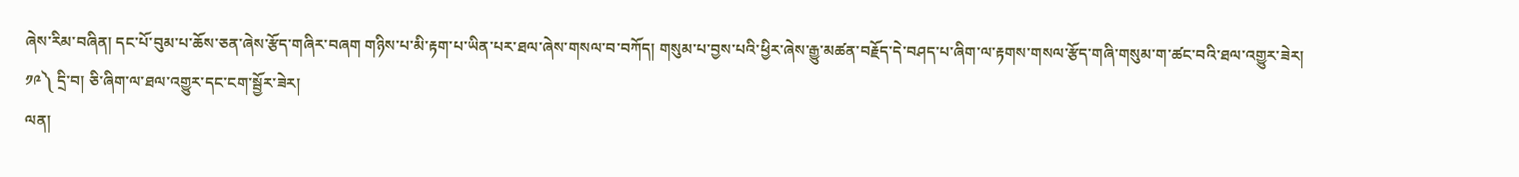ཞེས་རིམ་བཞིན། དང་པོ་བུམ་པ་ཆོས་ཅན་ཞེས་རྩོད་གཞིར་བཞག གཉིས་པ་མི་རྟག་པ་ཡིན་པར་ཐལ་ཞེས་གསལ་བ་བཀོད། གསུམ་པ་བྱས་པའི་ཕྱིར་ཞེས་རྒྱུ་མཚན་བརྗོད་དེ་བཤད་པ་ཞིག་ལ་རྟགས་གསལ་རྩོད་གཞི་གསུམ་ག་ཚང་བའི་ཐལ་འགྱུར་ཟེར།
༡༩༽ དྲི་བ། ཅི་ཞིག་ལ་ཐལ་འགྱུར་དང་ངག་སྦྱོར་ཟེར།
ལན།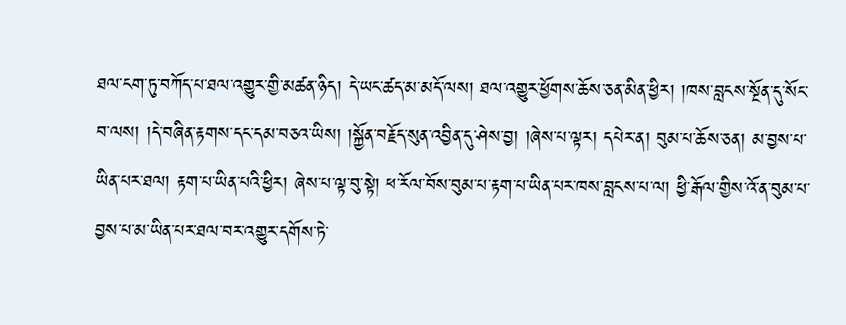ཐལ་ངག་ཏུ་བཀོད་པ་ཐལ་འགྱུར་གྱི་མཚན་ཉིད། དེ་ཡང་ཚད་མ་མདོ་ལས། ཐལ་འགྱུར་ཕྱོགས་ཆོས་ཅན་མིན་ཕྱིར། །ཁས་བླངས་སྔོན་དུ་སོང་བ་ལས། །དེ་བཞིན་རྟགས་དང་དམ་བཅའ་ཡིས། །སྐྱོན་བརྗོད་སུན་འབྱིན་དུ་ཤེས་བྱ། །ཞེས་པ་ལྟར། དཔེར་ན། བུམ་པ་ཆོས་ཅན། མ་བྱས་པ་ཡིན་པར་ཐལ། རྟག་པ་ཡིན་པའི་ཕྱིར། ཞེས་པ་ལྟ་བུ་སྟེ། ཕ་རོལ་བོས་བུམ་པ་རྟག་པ་ཡིན་པར་ཁས་བླངས་པ་ལ། ཕྱི་རྒོལ་གྱིས་འོ་ན་བུམ་པ་བྱས་པ་མ་ཡིན་པར་ཐལ་བར་འགྱུར་དགོས་ཏེ་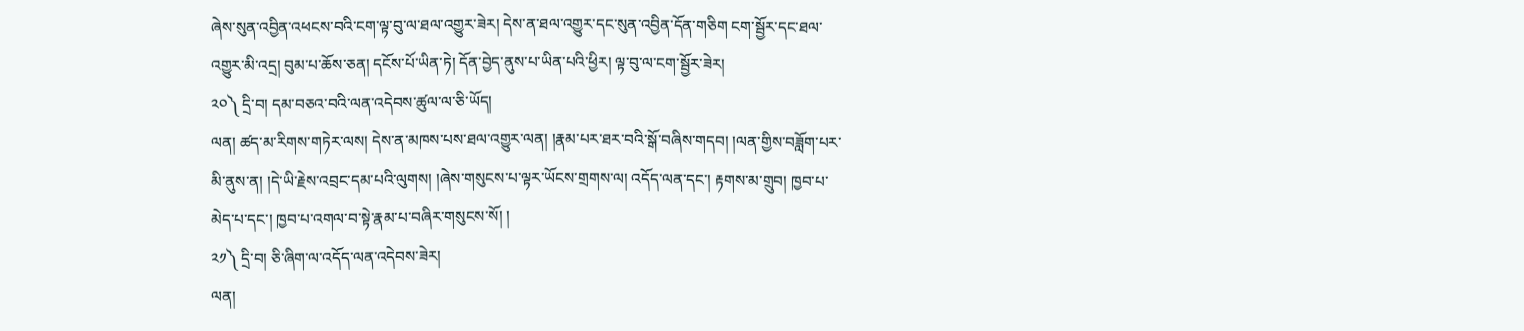ཞེས་སུན་འབྱིན་འཕངས་བའི་ངག་ལྟ་བུ་ལ་ཐལ་འགྱུར་ཟེར། དེས་ན་ཐལ་འགྱུར་དང་སུན་འབྱིན་དོན་གཅིག ངག་སྦྱོར་དང་ཐལ་འགྱུར་མི་འདྲ། བུམ་པ་ཆོས་ཅན། དངོས་པོ་ཡིན་ཏེ། དོན་བྱེད་ནུས་པ་ཡིན་པའི་ཕྱིར། ལྟ་བུ་ལ་ངག་སྦྱོར་ཟེར།
༢༠༽ དྲི་བ། དམ་བཅའ་བའི་ལན་འདེབས་ཚུལ་ལ་ཅི་ཡོད།
ལན། ཚད་མ་རིགས་གཏེར་ལས། དེས་ན་མཁས་པས་ཐལ་འགྱུར་ལན། །རྣམ་པར་ཐར་བའི་སྒོ་བཞིས་གདབ། །ལན་གྱིས་བཟློག་པར་མི་ནུས་ན། །དེ་ཡི་རྗེས་འབྲང་དམ་པའི་ལུགས། །ཞེས་གསུངས་པ་ལྟར་ཡོངས་གྲགས་ལ། འདོད་ལན་དང་། རྟགས་མ་གྲུབ། ཁྱབ་པ་མེད་པ་དང་། ཁྱབ་པ་འགལ་བ་སྟེ་རྣམ་པ་བཞིར་གསུངས་སོ། །
༢༡༽ དྲི་བ། ཅི་ཞིག་ལ་འདོད་ལན་འདེབས་ཟེར།
ལན།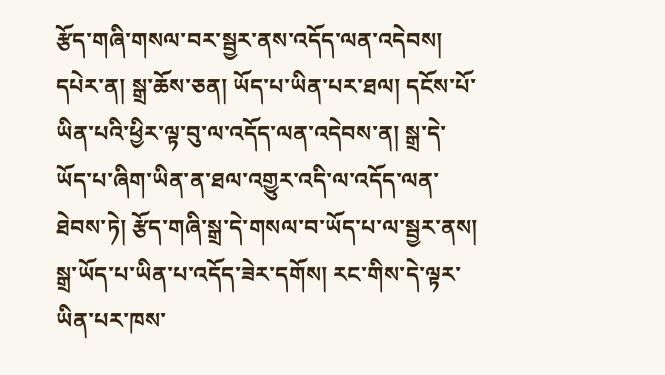རྩོད་གཞི་གསལ་བར་སྦྱར་ནས་འདོད་ལན་འདེབས། དཔེར་ན། སྒྲ་ཆོས་ཅན། ཡོད་པ་ཡིན་པར་ཐལ། དངོས་པོ་ཡིན་པའི་ཕྱིར་ལྟ་བུ་ལ་འདོད་ལན་འདེབས་ན། སྒྲ་དེ་ཡོད་པ་ཞིག་ཡིན་ན་ཐལ་འགྱུར་འདི་ལ་འདོད་ལན་ཐེབས་ཏེ། རྩོད་གཞི་སྒྲ་དེ་གསལ་བ་ཡོད་པ་ལ་སྦྱར་ནས། སྒྲ་ཡོད་པ་ཡིན་པ་འདོད་ཟེར་དགོས། རང་གིས་དེ་ལྟར་ཡིན་པར་ཁས་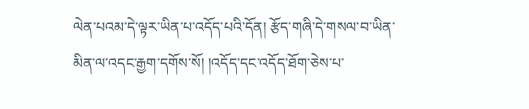ལེན་པའམ་དེ་ལྟར་ཡིན་པ་འདོད་པའི་དོན། རྩོད་གཞི་དེ་གསལ་བ་ཡིན་མིན་ལ་འདང་རྒྱག་དགོས་སོ། །འདོད་དང་འདོད་ཐོག་ཅེས་པ་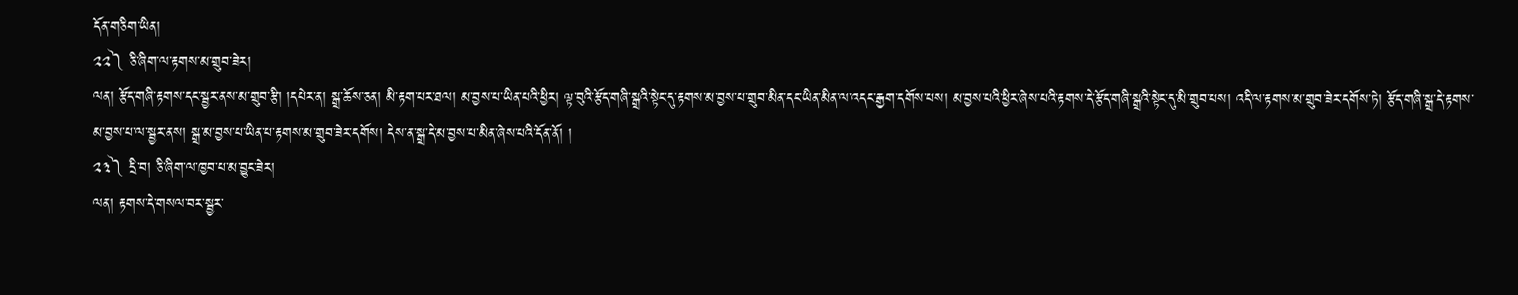དོན་གཅིག་ཡིན།
༢༢༽ ཅི་ཞིག་ལ་རྟགས་མ་གྲུབ་ཟེར།
ལན། རྩོད་གཞི་རྟགས་དང་སྦྱར་ནས་མ་གྲུབ་རྩི། །དཔེར་ན། སྒྲ་ཆོས་ཅན། མི་རྟག་པར་ཐལ། མ་བྱས་པ་ཡིན་པའི་ཕྱིར། ལྟ་བུའི་རྩོད་གཞི་སྒྲའི་སྟེང་དུ་རྟགས་མ་བྱས་པ་གྲུབ་མིན་དང་ཡིན་མིན་ལ་འདང་རྒྱག་དགོས་པས། མ་བྱས་པའི་ཕྱིར་ཞེས་པའི་རྟགས་དེ་རྩོད་གཞི་སྒྲའི་སྟེང་དུ་མི་གྲུབ་པས། འདི་ལ་རྟགས་མ་གྲུབ་ཟེར་དགོས་ཏེ། རྩོད་གཞི་སྒྲ་དེ་རྟགས་མ་བྱས་པ་ལ་སྦྱར་ནས། སྒྲ་མ་བྱས་པ་ཡིན་པ་རྟགས་མ་གྲུབ་ཟེར་དགོས། དེས་ན་སྒྲ་དེ་མ་བྱས་པ་མིན་ཞེས་པའི་དོན་ནོ། །
༢༣༽ དྲི་བ། ཅི་ཞིག་ལ་ཁྱབ་པ་མ་བྱུང་ཟེར།
ལན། རྟགས་དེ་གསལ་བར་སྦྱར་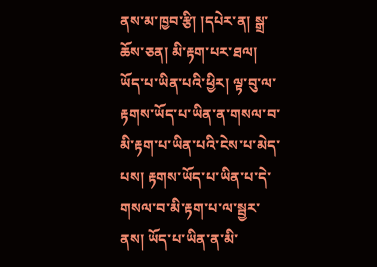ནས་མ་ཁྱབ་རྩི། །དཔེར་ན། སྒྲ་ཆོས་ཅན། མི་རྟག་པར་ཐལ། ཡོད་པ་ཡིན་པའི་ཕྱིར། ལྟ་བུ་ལ་རྟགས་ཡོད་པ་ཡིན་ན་གསལ་བ་མི་རྟག་པ་ཡིན་པའི་ངེས་པ་མེད་པས། རྟགས་ཡོད་པ་ཡིན་པ་དེ་གསལ་བ་མི་རྟག་པ་ལ་སྦྱར་ནས། ཡོད་པ་ཡིན་ན་མི་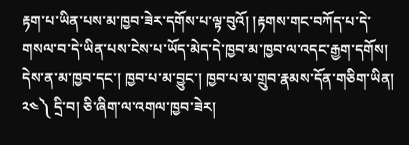རྟག་པ་ཡིན་པས་མ་ཁྱབ་ཟེར་དགོས་པ་ལྟ་བུའོ། །རྟགས་གང་བཀོད་པ་དེ་གསལ་བ་དེ་ཡིན་པས་ངེས་པ་ཡོད་མེད་དེ་ཁྱབ་མ་ཁྱབ་ལ་འདང་རྒྱག་དགོས། དེས་ན་མ་ཁྱབ་དང་། ཁྱབ་པ་མ་བྱུང་། ཁྱབ་པ་མ་གྲུབ་རྣམས་དོན་གཅིག་ཡིན།
༢༤༽ དྲི་བ། ཅི་ཞིག་ལ་འགལ་ཁྱབ་ཟེར།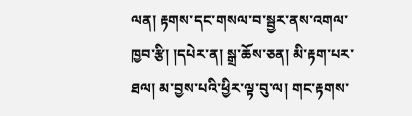ལན། རྟགས་དང་གསལ་བ་སྦྱར་ནས་འགལ་ཁྱབ་རྩི། །དཔེར་ན། སྒྲ་ཆོས་ཅན། མི་རྟག་པར་ཐལ། མ་བྱས་པའི་ཕྱིར་ལྟ་བུ་ལ། གང་རྟགས་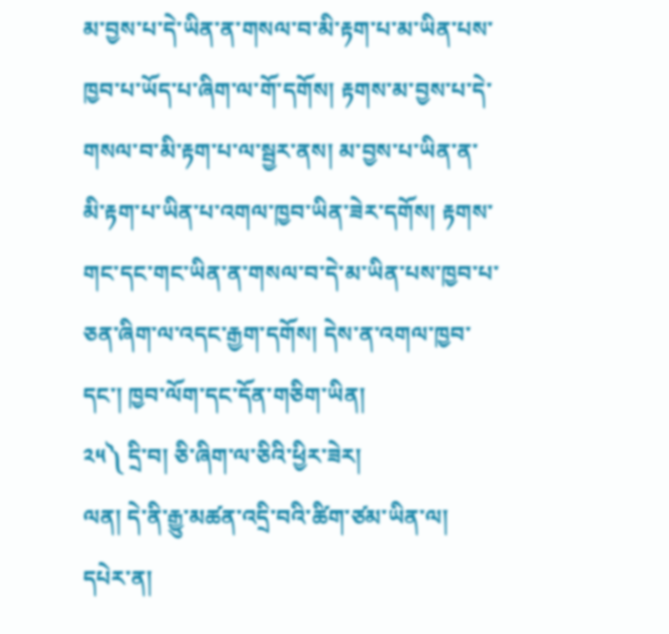མ་བྱས་པ་དེ་ཡིན་ན་གསལ་བ་མི་རྟག་པ་མ་ཡིན་པས་ཁྱབ་པ་ཡོད་པ་ཞིག་ལ་གོ་དགོས། རྟགས་མ་བྱས་པ་དེ་གསལ་བ་མི་རྟག་པ་ལ་སྦྱར་ནས། མ་བྱས་པ་ཡིན་ན་མི་རྟག་པ་ཡིན་པ་འགལ་ཁྱབ་ཡིན་ཟེར་དགོས། རྟགས་གང་དང་གང་ཡིན་ན་གསལ་བ་དེ་མ་ཡིན་པས་ཁྱབ་པ་ཅན་ཞིག་ལ་འདང་རྒྱག་དགོས། དེས་ན་འགལ་ཁྱབ་དང་། ཁྱབ་ལོག་དང་དོན་གཅིག་ཡིན།
༢༥༽ དྲི་བ། ཅི་ཞིག་ལ་ཅིའི་ཕྱིར་ཟེར།
ལན། དེ་ནི་རྒྱུ་མཚན་འདྲི་བའི་ཚིག་ཙམ་ཡིན་ལ། དཔེར་ན།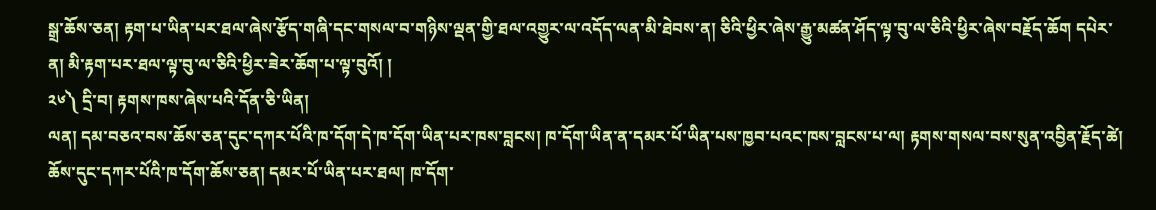སྒྲ་ཆོས་ཅན། རྟག་པ་ཡིན་པར་ཐལ་ཞེས་རྩོད་གཞི་དང་གསལ་བ་གཉིས་ལྡན་གྱི་ཐལ་འགྱུར་ལ་འདོད་ལན་མི་ཐེབས་ན། ཅིའི་ཕྱིར་ཞེས་རྒྱུ་མཚན་ཤོད་ལྟ་བུ་ལ་ཅིའི་ཕྱིར་ཞེས་བརྗོད་ཆོག དཔེར་ན། མི་རྟག་པར་ཐལ་ལྟ་བུ་ལ་ཅིའི་ཕྱིར་ཟེར་ཆོག་པ་ལྟ་བུའོ། །
༢༦༽ དྲི་བ། རྟགས་ཁས་ཞེས་པའི་དོན་ཅི་ཡིན།
ལན། དམ་བཅའ་བས་ཆོས་ཅན་དུང་དཀར་པོའི་ཁ་དོག་དེ་ཁ་དོག་ཡིན་པར་ཁས་བླངས། ཁ་དོག་ཡིན་ན་དམར་པོ་ཡིན་པས་ཁྱབ་པའང་ཁས་བླངས་པ་ལ། རྟགས་གསལ་བས་སུན་འབྱིན་རྗོད་ཚེ། ཆོས་དུང་དཀར་པོའི་ཁ་དོག་ཆོས་ཅན། དམར་པོ་ཡིན་པར་ཐལ། ཁ་དོག་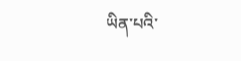ཡིན་པའི་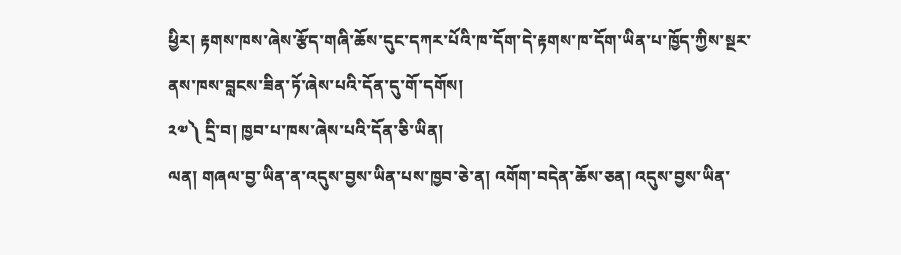ཕྱིར། རྟགས་ཁས་ཞེས་རྩོད་གཞི་ཆོས་དུང་དཀར་པོའི་ཁ་དོག་དེ་རྟགས་ཁ་དོག་ཡིན་པ་ཁྱོད་ཀྱིས་སྔར་ནས་ཁས་བླངས་ཟིན་ཏོ་ཞེས་པའི་དོན་དུ་གོ་དགོས།
༢༧༽ དྲི་བ། ཁྱབ་པ་ཁས་ཞེས་པའི་དོན་ཅི་ཡིན།
ལན། གཞལ་བྱ་ཡིན་ན་འདུས་བྱས་ཡིན་པས་ཁྱབ་ཅེ་ན། འགོག་བདེན་ཆོས་ཅན། འདུས་བྱས་ཡིན་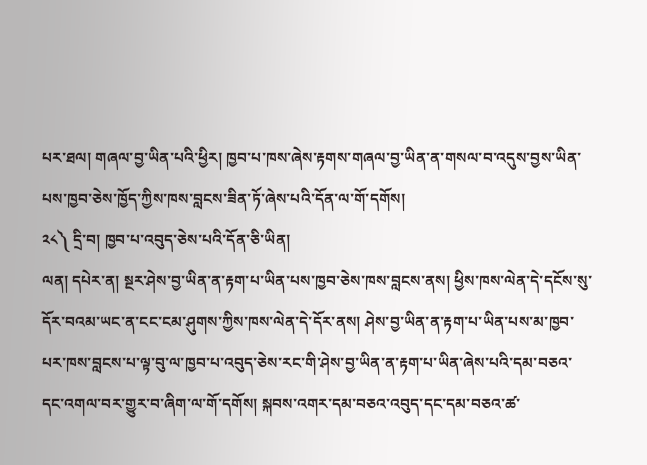པར་ཐལ། གཞལ་བྱ་ཡིན་པའི་ཕྱིར། ཁྱབ་པ་ཁས་ཞེས་རྟགས་གཞལ་བྱ་ཡིན་ན་གསལ་བ་འདུས་བྱས་ཡིན་པས་ཁྱབ་ཅེས་ཁྱོད་ཀྱིས་ཁས་བླངས་ཟིན་ཏོ་ཞེས་པའི་དོན་ལ་གོ་དགོས།
༢༨༽ དྲི་བ། ཁྱབ་པ་འབུད་ཅེས་པའི་དོན་ཅི་ཡིན།
ལན། དཔེར་ན། སྔར་ཤེས་བྱ་ཡིན་ན་རྟག་པ་ཡིན་པས་ཁྱབ་ཅེས་ཁས་བླངས་ནས། ཕྱིས་ཁས་ལེན་དེ་དངོས་སུ་དོར་བའམ་ཡང་ན་ངང་ངམ་ཤུགས་ཀྱིས་ཁས་ལེན་དེ་དོར་ནས། ཤེས་བྱ་ཡིན་ན་རྟག་པ་ཡིན་པས་མ་ཁྱབ་པར་ཁས་བླངས་པ་ལྟ་བུ་ལ་ཁྱབ་པ་འབུད་ཅེས་རང་གི་ཤེས་བྱ་ཡིན་ན་རྟག་པ་ཡིན་ཞེས་པའི་དམ་བཅའ་དང་འགལ་བར་གྱུར་བ་ཞིག་ལ་གོ་དགོས། སྐབས་འགར་དམ་བཅའ་འབུད་དང་དམ་བཅའ་ཚ་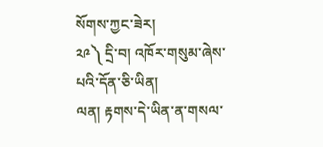སོགས་ཀྱང་ཟེར།
༢༩༽ དྲི་བ། འཁོར་གསུམ་ཞེས་པའི་དོན་ཅི་ཡིན།
ལན། རྟགས་དེ་ཡིན་ན་གསལ་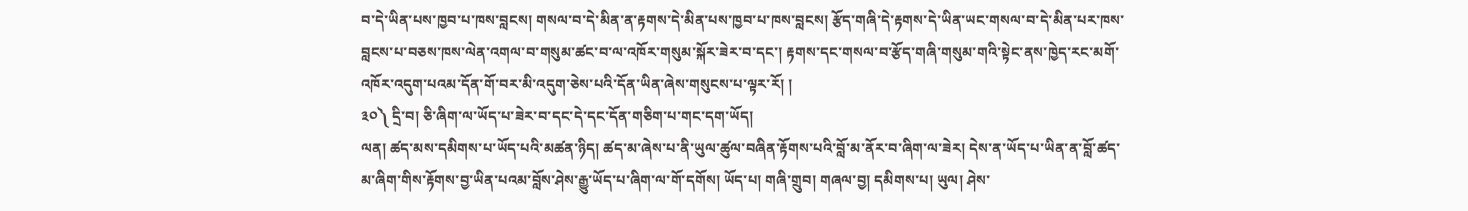བ་དེ་ཡིན་པས་ཁྱབ་པ་ཁས་བླངས། གསལ་བ་དེ་མིན་ན་རྟགས་དེ་མིན་པས་ཁྱབ་པ་ཁས་བླངས། རྩོད་གཞི་དེ་རྟགས་དེ་ཡིན་ཡང་གསལ་བ་དེ་མིན་པར་ཁས་བླངས་པ་བཅས་ཁས་ལེན་འགལ་བ་གསུམ་ཚང་བ་ལ་འཁོར་གསུམ་སྐོར་ཟེར་བ་དང་། རྟགས་དང་གསལ་བ་རྩོད་གཞི་གསུམ་གའི་སྟེང་ནས་ཁྱེད་རང་མགོ་འཁོར་འདུག་པའམ་དོན་གོ་བར་མི་འདུག་ཅེས་པའི་དོན་ཡིན་ཞེས་གསུངས་པ་ལྟར་རོ། །
༣༠༽ དྲི་བ། ཅི་ཞིག་ལ་ཡོད་པ་ཟེར་བ་དང་དེ་དང་དོན་གཅིག་པ་གང་དག་ཡོད།
ལན། ཚད་མས་དམིགས་པ་ཡོད་པའི་མཚན་ཉིད། ཚད་མ་ཞེས་པ་ནི་ཡུལ་ཚུལ་བཞིན་རྟོགས་པའི་བློ་མ་ནོར་བ་ཞིག་ལ་ཟེར། དེས་ན་ཡོད་པ་ཡིན་ན་བློ་ཚད་མ་ཞིག་གིས་རྟོགས་བྱ་ཡིན་པའམ་བློས་ཤེས་རྒྱུ་ཡོད་པ་ཞིག་ལ་གོ་དགོས། ཡོད་པ། གཞི་གྲུབ། གཞལ་བྱ། དམིགས་པ། ཡུལ། ཤེས་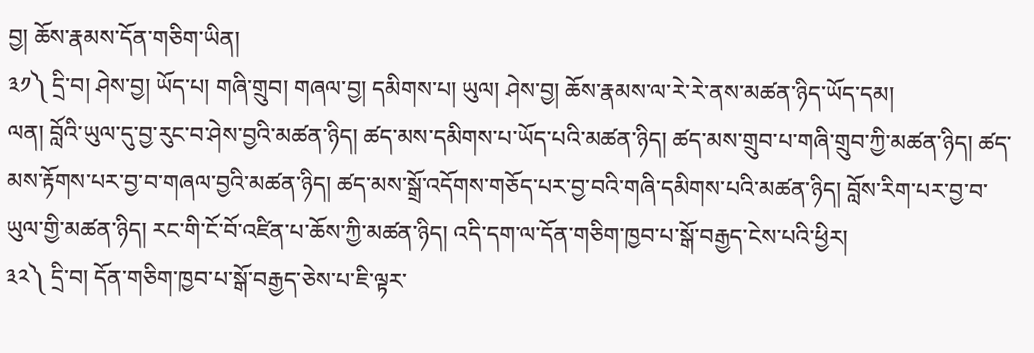བྱ། ཆོས་རྣམས་དོན་གཅིག་ཡིན།
༣༡༽ དྲི་བ། ཤེས་བྱ། ཡོད་པ། གཞི་གྲུབ། གཞལ་བྱ། དམིགས་པ། ཡུལ། ཤེས་བྱ། ཆོས་རྣམས་ལ་རེ་རེ་ནས་མཚན་ཉིད་ཡོད་དམ།
ལན། བློའི་ཡུལ་དུ་བྱ་རུང་བ་ཤེས་བྱའི་མཚན་ཉིད། ཚད་མས་དམིགས་པ་ཡོད་པའི་མཚན་ཉིད། ཚད་མས་གྲུབ་པ་གཞི་གྲུབ་ཀྱི་མཚན་ཉིད། ཚད་མས་རྟོགས་པར་བྱ་བ་གཞལ་བྱའི་མཚན་ཉིད། ཚད་མས་སྒྲོ་འདོགས་གཅོད་པར་བྱ་བའི་གཞི་དམིགས་པའི་མཚན་ཉིད། བློས་རིག་པར་བྱ་བ་ཡུལ་གྱི་མཚན་ཉིད། རང་གི་ངོ་བོ་འཛིན་པ་ཆོས་ཀྱི་མཚན་ཉིད། འདི་དག་ལ་དོན་གཅིག་ཁྱབ་པ་སྒོ་བརྒྱད་ངེས་པའི་ཕྱིར།
༣༢༽ དྲི་བ། དོན་གཅིག་ཁྱབ་པ་སྒོ་བརྒྱད་ཅེས་པ་ཇི་ལྟར་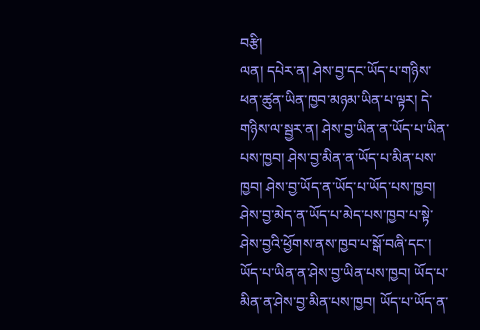བརྩི།
ལན། དཔེར་ན། ཤེས་བྱ་དང་ཡོད་པ་གཉིས་ཕན་ཚུན་ཡིན་ཁྱབ་མཉམ་ཡིན་པ་ལྟར། དེ་གཉིས་ལ་སྦྱར་ན། ཤེས་བྱ་ཡིན་ན་ཡོད་པ་ཡིན་པས་ཁྱབ། ཤེས་བྱ་མིན་ན་ཡོད་པ་མིན་པས་ཁྱབ། ཤེས་བྱ་ཡོད་ན་ཡོད་པ་ཡོད་པས་ཁྱབ། ཤེས་བྱ་མེད་ན་ཡོད་པ་མེད་པས་ཁྱབ་པ་སྟེ་ཤེས་བྱའི་ཕྱོགས་ནས་ཁྱབ་པ་སྒོ་བཞི་དང་། ཡོད་པ་ཡིན་ན་ཤེས་བྱ་ཡིན་པས་ཁྱབ། ཡོད་པ་མིན་ན་ཤེས་བྱ་མིན་པས་ཁྱབ། ཡོད་པ་ཡོད་ན་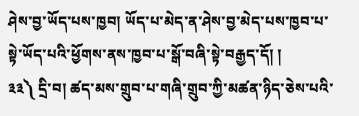ཤེས་བྱ་ཡོད་པས་ཁྱབ། ཡོད་པ་མེད་ན་ཤེས་བྱ་མེད་པས་ཁྱབ་པ་སྟེ་ཡོད་པའི་ཕྱོགས་ནས་ཁྱབ་པ་སྒོ་བཞི་སྟེ་བརྒྱད་དོ། །
༣༣༽ དྲི་བ། ཚད་མས་གྲུབ་པ་གཞི་གྲུབ་ཀྱི་མཚན་ཉིད་ཅེས་པའི་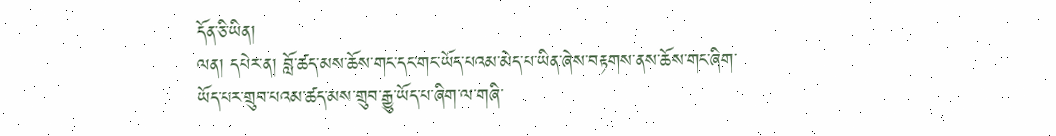དོན་ཅི་ཡིན།
ལན། དཔེར་ན། བློ་ཚད་མས་ཆོས་གང་དང་གང་ཡོད་པའམ་མེད་པ་ཡིན་ཞེས་བརྟགས་ནས་ཆོས་གང་ཞིག་ཡོད་པར་གྲུབ་པའམ་ཚད་མས་གྲུབ་རྒྱུ་ཡོད་པ་ཞིག་ལ་གཞི་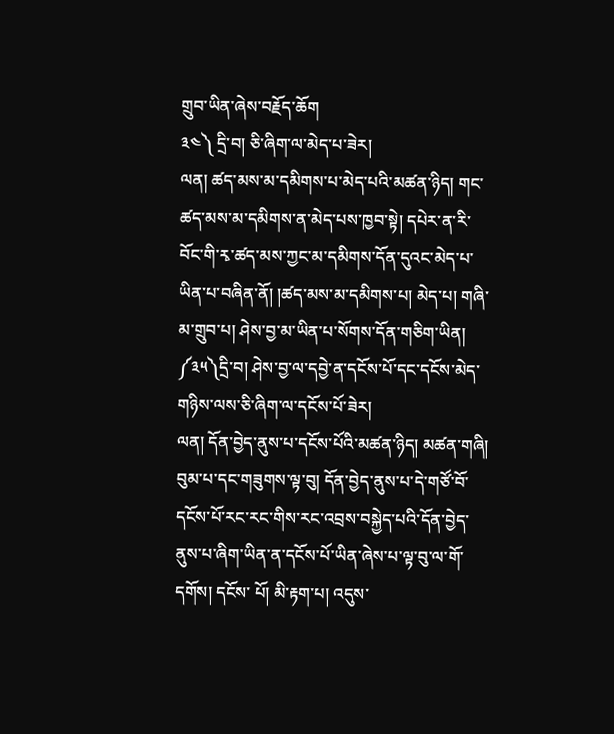གྲུབ་ཡིན་ཞེས་བརྗོད་ཆོག
༣༤༽ དྲི་བ། ཅི་ཞིག་ལ་མེད་པ་ཟེར།
ལན། ཚད་མས་མ་དམིགས་པ་མེད་པའི་མཚན་ཉིད། གང་ཚད་མས་མ་དམིགས་ན་མེད་པས་ཁྱབ་སྟེ། དཔེར་ན་རི་བོང་གི་རྭ་ཚད་མས་ཀྱང་མ་དམིགས་དོན་དུའང་མེད་པ་ཡིན་པ་བཞིན་ནོ། །ཚད་མས་མ་དམིགས་པ། མེད་པ། གཞི་མ་གྲུབ་པ། ཤེས་བྱ་མ་ཡིན་པ་སོགས་དོན་གཅིག་ཡིན།
༼༣༥༽དྲི་བ། ཤེས་བྱ་ལ་དབྱེ་ན་དངོས་པོ་དང་དངོས་མེད་གཉིས་ལས་ཅི་ཞིག་ལ་དངོས་པོ་ཟེར།
ལན། དོན་བྱེད་ནུས་པ་དངོས་པོའི་མཚན་ཉིད། མཚན་གཞི། བུམ་པ་དང་གཟུགས་ལྟ་བུ། དོན་བྱེད་ནུས་པ་དེ་གཙོ་བོ་དངོས་པོ་རང་རང་གིས་རང་འབྲས་བསྐྱེད་པའི་དོན་བྱེད་ནུས་པ་ཞིག་ཡིན་ན་དངོས་པོ་ཡིན་ཞེས་པ་ལྟ་བུ་ལ་གོ་དགོས། དངོས་ པོ། མི་རྟག་པ། འདུས་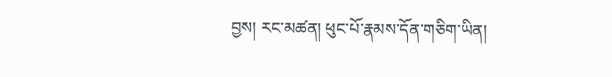བྱས། རང་མཚན། ཕུང་པོ་རྣམས་དོན་གཅིག་ཡིན།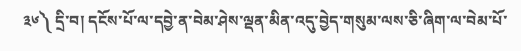༣༦༽ དྲི་བ། དངོས་པོ་ལ་དབྱེ་ན་བེམ་ཤེས་ལྡན་མིན་འདུ་བྱེད་གསུམ་ལས་ཅི་ཞིག་ལ་བེམ་པོ་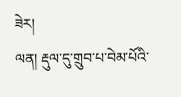ཟེར།
ལན། རྡུལ་དུ་གྲུབ་པ་བེམ་པོའི་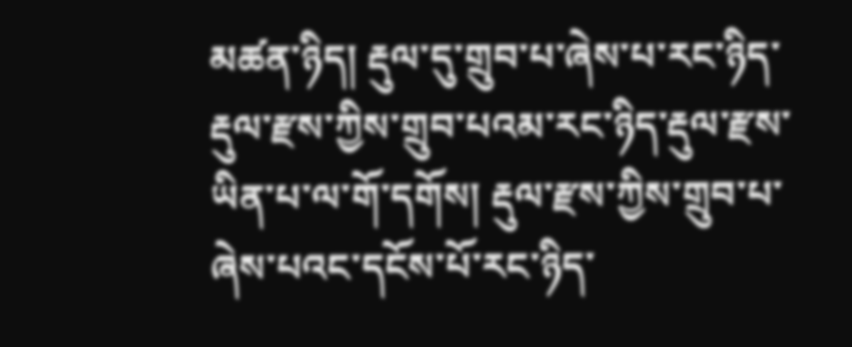མཚན་ཉིད། རྡུལ་དུ་གྲུབ་པ་ཞེས་པ་རང་ཉིད་རྡུལ་རྫས་ཀྱིས་གྲུབ་པའམ་རང་ཉིད་རྡུལ་རྫས་ཡིན་པ་ལ་གོ་དགོས། རྡུལ་རྫས་ཀྱིས་གྲུབ་པ་ཞེས་པའང་དངོས་པོ་རང་ཉིད་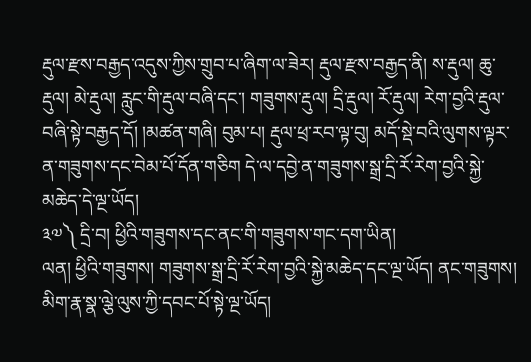རྡུལ་རྫས་བརྒྱད་འདུས་ཀྱིས་གྲུབ་པ་ཞིག་ལ་ཟེར། རྡུལ་རྫས་བརྒྱད་ནི། ས་རྡུལ། ཆུ་རྡུལ། མེ་རྡུལ། རླུང་གི་རྡུལ་བཞི་དང་། གཟུགས་རྡུལ། དྲི་རྡུལ། རོ་རྡུལ། རེག་བྱའི་རྡུལ་བཞི་སྟེ་བརྒྱད་དོ། །མཚན་གཞི། བུམ་པ། རྡུལ་ཕྲ་རབ་ལྟ་བུ། མདོ་སྡེ་བའི་ལུགས་ལྟར་ན་གཟུགས་དང་བེམ་པོ་དོན་གཅིག དེ་ལ་དབྱེ་ན་གཟུགས་སྒྲ་དྲི་རོ་རེག་བྱའི་སྐྱེ་མཆེད་དེ་ལྔ་ཡོད།
༣༧༽ དྲི་བ། ཕྱིའི་གཟུགས་དང་ནང་གི་གཟུགས་གང་དག་ཡིན།
ལན། ཕྱིའི་གཟུགས། གཟུགས་སྒྲ་དྲི་རོ་རེག་བྱའི་སྐྱེ་མཆེད་དང་ལྔ་ཡོད། ནང་གཟུགས། མིག་རྣ་སྣ་ལྕེ་ལུས་ཀྱི་དབང་པོ་སྟེ་ལྔ་ཡོད།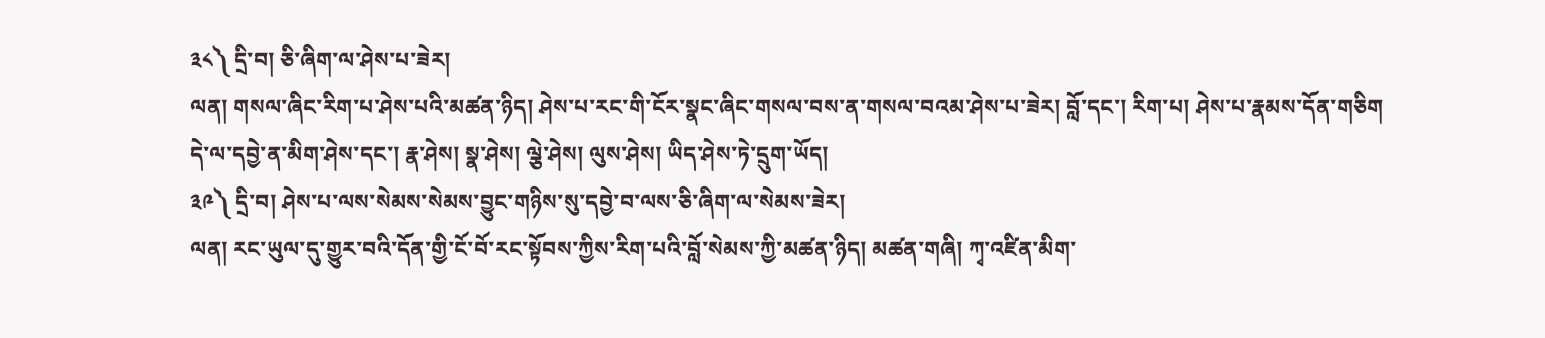༣༨༽ དྲི་བ། ཅི་ཞིག་ལ་ཤེས་པ་ཟེར།
ལན། གསལ་ཞིང་རིག་པ་ཤེས་པའི་མཚན་ཉིད། ཤེས་པ་རང་གི་ངོར་སྣང་ཞིང་གསལ་བས་ན་གསལ་བའམ་ཤེས་པ་ཟེར། བློ་དང་། རིག་པ། ཤེས་པ་རྣམས་དོན་གཅིག དེ་ལ་དབྱེ་ན་མིག་ཤེས་དང་། རྣ་ཤེས། སྣ་ཤེས། ལྕེ་ཤེས། ལུས་ཤེས། ཡིད་ཤེས་ཏེ་དྲུག་ཡོད།
༣༩༽ དྲི་བ། ཤེས་པ་ལས་སེམས་སེམས་བྱུང་གཉིས་སུ་དབྱེ་བ་ལས་ཅི་ཞིག་ལ་སེམས་ཟེར།
ལན། རང་ཡུལ་དུ་གྱུར་བའི་དོན་གྱི་ངོ་བོ་རང་སྟོབས་ཀྱིས་རིག་པའི་བློ་སེམས་ཀྱི་མཚན་ཉིད། མཚན་གཞི། ཀྭ་འཛིན་མིག་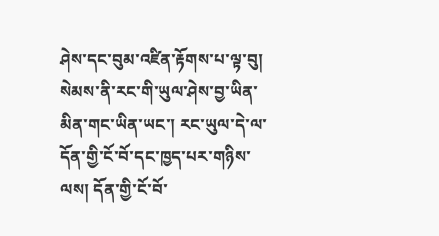ཤེས་དང་བུམ་འཛིན་རྟོགས་པ་ལྟ་བུ། སེམས་ནི་རང་གི་ཡུལ་ཤེས་བྱ་ཡིན་མིན་གང་ཡིན་ཡང་། རང་ཡུལ་དེ་ལ་དོན་གྱི་ངོ་བོ་དང་ཁྱད་པར་གཉིས་ལས། དོན་གྱི་ངོ་བོ་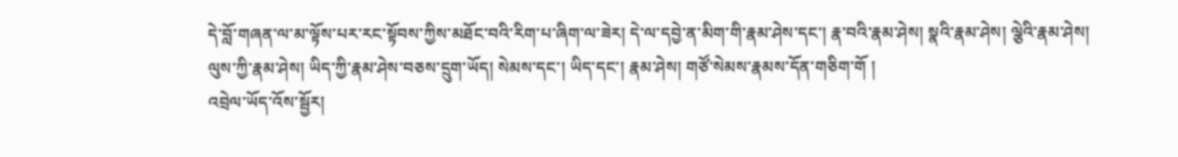དེ་བློ་གཞན་ལ་མ་ལྟོས་པར་རང་སྟོབས་ཀྱིས་མཐོང་བའི་རིག་པ་ཞིག་ལ་ཟེར། དེ་ལ་དབྱེ་ན་མིག་གི་རྣམ་ཤེས་དང་། རྣ་བའི་རྣམ་ཤེས། སྣའི་རྣམ་ཤེས། ལྕེའི་རྣམ་ཤེས། ལུས་ཀྱི་རྣམ་ཤེས། ཡིད་ཀྱི་རྣམ་ཤེས་བཅས་དྲུག་ཡོད། སེམས་དང་། ཡིད་དང་། རྣམ་ཤེས། གཙོ་སེམས་རྣམས་དོན་གཅིག་གོ །
འབྲེལ་ཡོད་འོས་སྦྱོར།